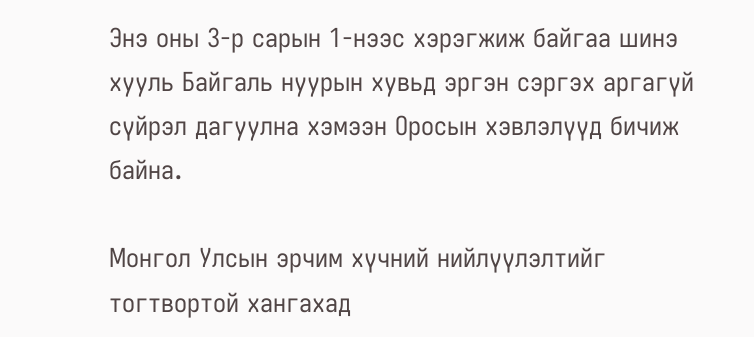Энэ оны 3-р сарын 1-нээс хэрэгжиж байгаа шинэ хууль Байгаль нуурын хувьд эргэн сэргэх аргагүй сүйрэл дагуулна хэмээн Оросын хэвлэлүүд бичиж байна.

Монгол Улсын эрчим хүчний нийлүүлэлтийг тогтвортой хангахад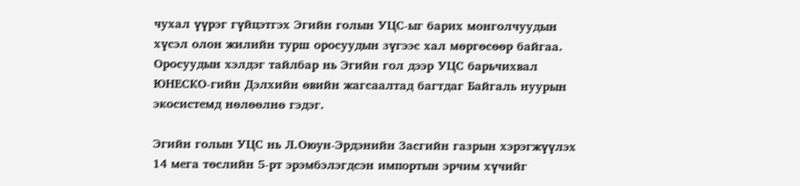чухал үүрэг гүйцэтгэх Эгийн голын УЦС-ыг барих монголчуудын хүсэл олон жилийн турш оросуудын зүгээс хал мөргөсөөр байгаа. Оросуудын хэлдэг тайлбар нь Эгийн гол дээр УЦС барьчихвал ЮНЕСКО-гийн Дэлхийн өвийн жагсаалтад багтдаг Байгаль нуурын экосистемд нөлөөлнө гэдэг.

Эгийн голын УЦС нь Л.Оюун-Эрдэнийн Засгийн газрын хэрэгжүүлэх 14 мега төслийн 5-рт эрэмбэлэгдсэн импортын эрчим хүчийг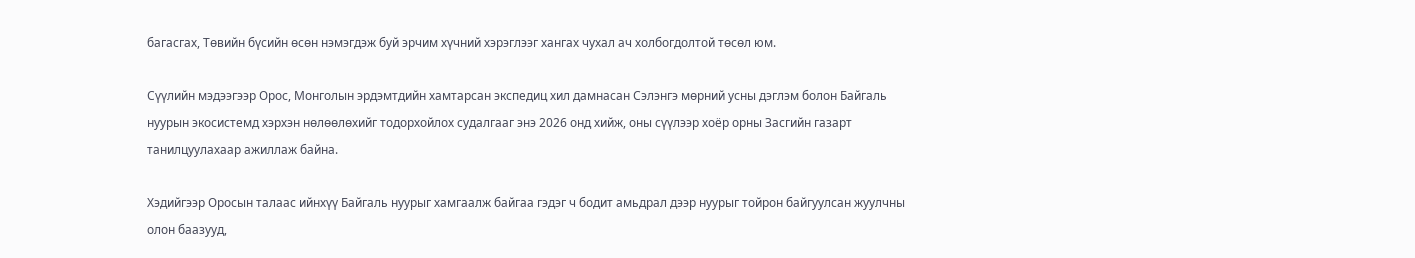багасгах, Төвийн бүсийн өсөн нэмэгдэж буй эрчим хүчний хэрэглээг хангах чухал ач холбогдолтой төсөл юм.

Сүүлийн мэдээгээр Орос, Монголын эрдэмтдийн хамтарсан экспедиц хил дамнасан Сэлэнгэ мөрний усны дэглэм болон Байгаль нуурын экосистемд хэрхэн нөлөөлөхийг тодорхойлох судалгааг энэ 2026 онд хийж, оны сүүлээр хоёр орны Засгийн газарт танилцуулахаар ажиллаж байна.

Хэдийгээр Оросын талаас ийнхүү Байгаль нуурыг хамгаалж байгаа гэдэг ч бодит амьдрал дээр нуурыг тойрон байгуулсан жуулчны олон баазууд,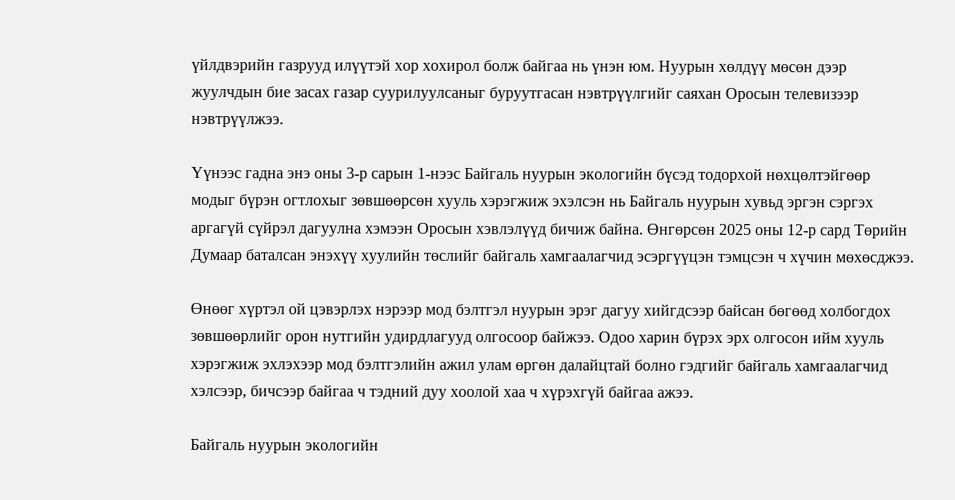үйлдвэрийн газрууд илүүтэй хор хохирол болж байгаа нь үнэн юм. Нуурын хөлдүү мөсөн дээр жуулчдын бие засах газар суурилуулсаныг буруутгасан нэвтрүүлгийг саяхан Оросын телевизээр нэвтрүүлжээ.

Үүнээс гадна энэ оны 3-р сарын 1-нээс Байгаль нуурын экологийн бүсэд тодорхой нөхцөлтэйгөөр модыг бүрэн огтлохыг зөвшөөрсөн хууль хэрэгжиж эхэлсэн нь Байгаль нуурын хувьд эргэн сэргэх аргагүй сүйрэл дагуулна хэмээн Оросын хэвлэлүүд бичиж байна. Өнгөрсөн 2025 оны 12-р сард Төрийн Думаар баталсан энэхүү хуулийн төслийг байгаль хамгаалагчид эсэргүүцэн тэмцсэн ч хүчин мөхөсджээ.

Өнөөг хүртэл ой цэвэрлэх нэрээр мод бэлтгэл нуурын эрэг дагуу хийгдсээр байсан бөгөөд холбогдох зөвшөөрлийг орон нутгийн удирдлагууд олгосоор байжээ. Одоо харин бүрэх эрх олгосон ийм хууль хэрэгжиж эхлэхээр мод бэлтгэлийн ажил улам өргөн далайцтай болно гэдгийг байгаль хамгаалагчид хэлсээр, бичсээр байгаа ч тэдний дуу хоолой хаа ч хүрэхгүй байгаа ажээ.

Байгаль нуурын экологийн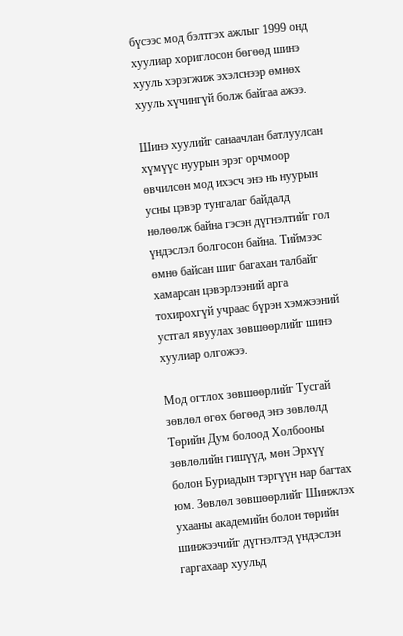бүсээс мод бэлтгэх ажлыг 1999 онд хуулиар хориглосон бөгөөд шинэ хууль хэрэгжиж эхэлснээр өмнөх хууль хүчингүй болж байгаа ажээ.

Шинэ хуулийг санаачлан батлуулсан хүмүүс нуурын эрэг орчмоор өвчилсөн мод ихэсч энэ нь нуурын усны цэвэр тунгалаг байдалд нөлөөлж байна гэсэн дүгнэлтийг гол үндэслэл болгосон байна. Тиймээс өмнө байсан шиг багахан талбайг хамарсан цэвэрлээний арга тохирохгүй учраас бүрэн хэмжээний устгал явуулах зөвшөөрлийг шинэ хуулиар олгожээ.

Мод огтлох зөвшөөрлийг Тусгай зөвлөл өгөх бөгөөд энэ зөвлөлд Төрийн Дум болоод Холбооны зөвлөлийн гишүүд, мөн Эрхүү болон Буриадын тэргүүн нар багтах юм. Зөвлөл зөвшөөрлийг Шинжлэх ухааны академийн болон төрийн шинжээчийг дүгнэлтэд үндэслэн гаргахаар хуульд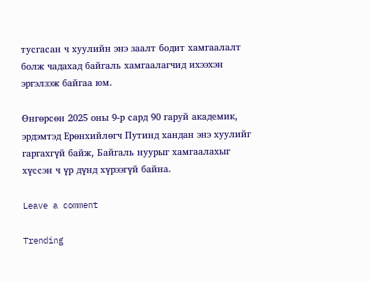тусгасан ч хуулийн энэ заалт бодит хамгаалалт болж чадахад байгаль хамгаалагчид ихээхэн эргэлзэж байгаа юм.

Өнгөрсөн 2025 оны 9-р сард 90 гаруй академик, эрдэмтэд Ерөнхийлөгч Путинд хандан энэ хуулийг гаргахгүй байж, Байгаль нуурыг хамгаалахыг хүссэн ч үр дүнд хүрээгүй байна.

Leave a comment

Trending